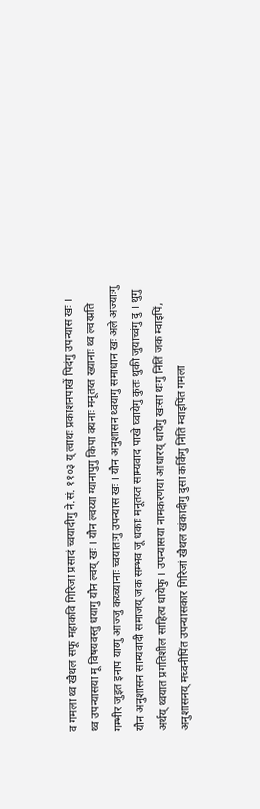व गमला थ्व खैथल सफू महाकवि गिरिजा प्रसादं च्वयादीगु ने.सं. ११०३ य् त्वाथः प्रकाशनपाखें पिदंगु उपन्यास खः । थ्व उपन्यासया मू विषयवस्तु धयागु यौन ल्वय् खः । यौन ल्वय्या ग्यानापुगु किपा क्यनाः मनूतय्त ख्यानाः थ्व ल्वय्प्रति गम्भीर जुइत इनाप याय्गु आज्जु कय्च्यानाः च्वयातःगु उपन्यास खः । यौन अनुशासन थ्वयागु समाधान खः अले अज्याःगु यौन अनुशासन साम्यवादी समाजय् जक सम्भव जू धकाः मनूतय्त साम्यवाद पाखे घ्वायेगु कुतः थुकी जुयाच्वंगु दु । थुगु अर्थय् थ्वयात प्रगतिशील साहित्य धायेफु । उपन्यासया नामकरणया आधारय् धायेगु खःसा थःगु निंतिं जक म्वाइपिं, अनुशासनय् मच्वनीपिंत उपन्यासकार गिरिजां खैथल खंकादीगु दुसा कर्किगु निंतिं म्वाइपिंत गमला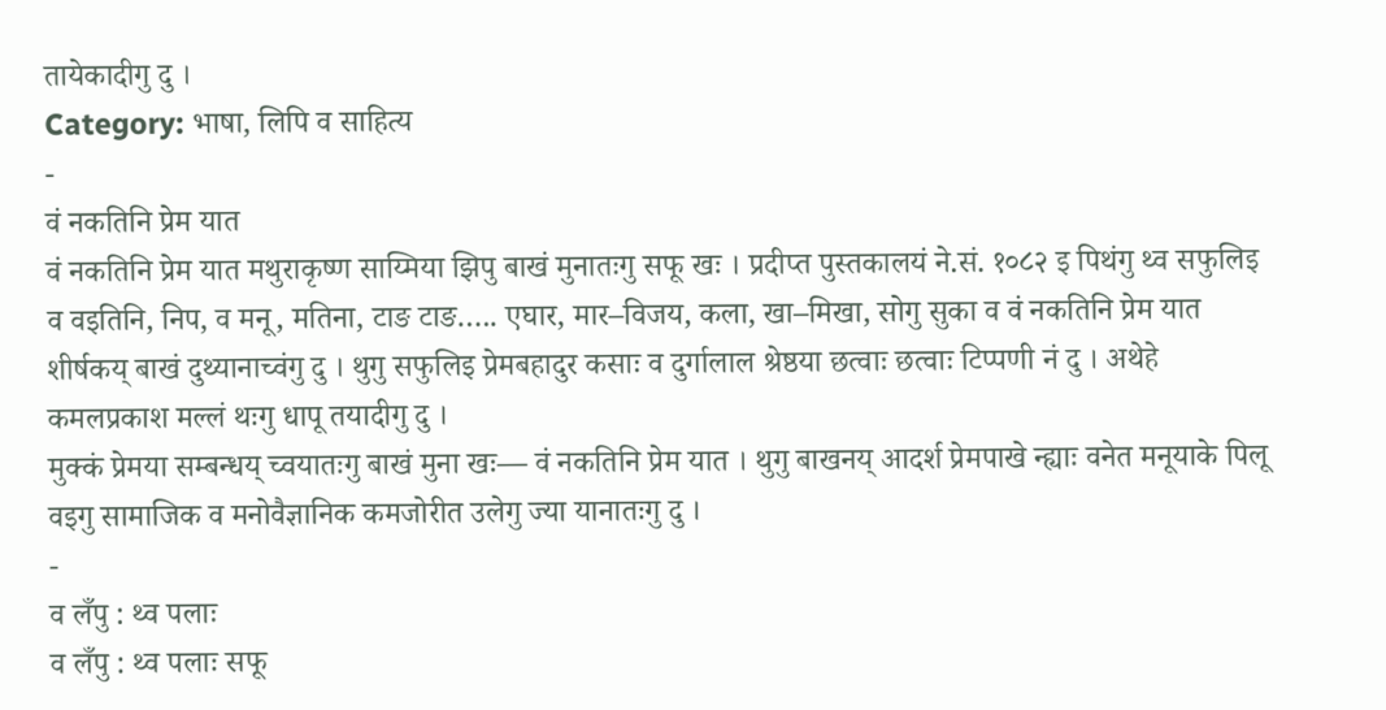तायेकादीगु दु ।
Category: भाषा, लिपि व साहित्य
-
वं नकतिनि प्रेम यात
वं नकतिनि प्रेम यात मथुराकृष्ण साय्मिया झिपु बाखं मुनातःगु सफू खः । प्रदीप्त पुस्तकालयं ने.सं. १०८२ इ पिथंगु थ्व सफुलिइ व वइतिनि, निप, व मनू, मतिना, टाङ टाङ….. एघार, मार–विजय, कला, खा–मिखा, सोगु सुका व वं नकतिनि प्रेम यात शीर्षकय् बाखं दुथ्यानाच्वंगु दु । थुगु सफुलिइ प्रेमबहादुर कसाः व दुर्गालाल श्रेष्ठया छत्वाः छत्वाः टिप्पणी नं दु । अथेहे कमलप्रकाश मल्लं थःगु धापू तयादीगु दु ।
मुक्कं प्रेमया सम्बन्धय् च्वयातःगु बाखं मुना खः— वं नकतिनि प्रेम यात । थुगु बाखनय् आदर्श प्रेमपाखे न्ह्याः वनेत मनूयाके पिलू वइगु सामाजिक व मनोवैज्ञानिक कमजोरीत उलेगु ज्या यानातःगु दु ।
-
व लँपु : थ्व पलाः
व लँपु : थ्व पलाः सफू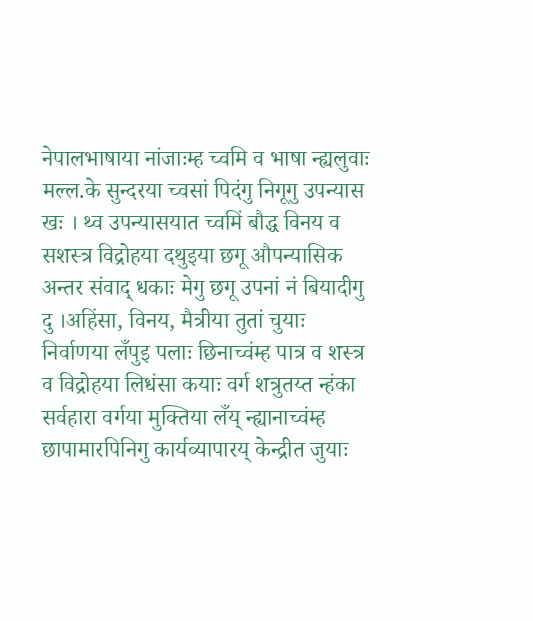नेपालभाषाया नांजाःम्ह च्वमि व भाषा न्ह्यलुवाः मल्ल.के सुन्दरया च्वसां पिदंगु निगूगु उपन्यास खः । थ्व उपन्यासयात च्वमिं बौद्ध विनय व सशस्त्र विद्रोहया दथुइया छगू औपन्यासिक अन्तर संवाद् धकाः मेगु छगू उपनां नं बियादीगु दु ।अहिंसा, विनय, मैत्रीया तुतां चुयाः निर्वाणया लँपुइ पलाः छिनाच्वंम्ह पात्र व शस्त्र व विद्रोहया लिधंसा कयाः वर्ग शत्रुतय्त न्हंका सर्वहारा वर्गया मुक्तिया लँय् न्ह्यानाच्वंम्ह छापामारपिनिगु कार्यव्यापारय् केन्द्रीत जुयाः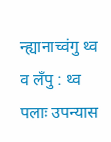न्ह्यानाच्वंगु थ्व व लँपु : थ्व पलाः उपन्यास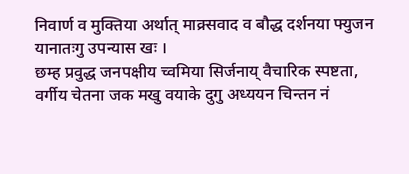निवार्ण व मुक्तिया अर्थात् माक्र्सवाद व बौद्ध दर्शनया फ्युजन यानातःगु उपन्यास खः ।
छम्ह प्रवुद्ध जनपक्षीय च्वमिया सिर्जनाय् वैचारिक स्पष्टता, वर्गीय चेतना जक मखु वयाके दुगु अध्ययन चिन्तन नं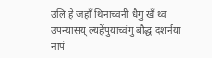उलि हे जहाँ थिनाच्वनी धैगु खँ थ्व उपन्यासय् ल्यहेंपुयाच्वंगु बौद्ध दशर्नया नापं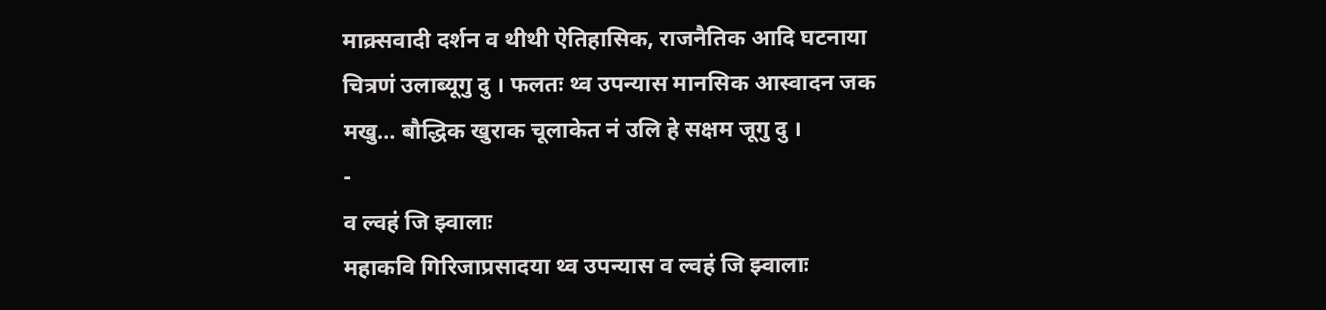माक्र्सवादी दर्शन व थीथी ऐतिहासिक, राजनैतिक आदि घटनाया चित्रणं उलाब्यूगु दु । फलतः थ्व उपन्यास मानसिक आस्वादन जक मखु… बौद्धिक खुराक चूलाकेत नं उलि हे सक्षम जूगु दु ।
-
व ल्वहं जि झ्वालाः
महाकवि गिरिजाप्रसादया थ्व उपन्यास व ल्वहं जि झ्वालाः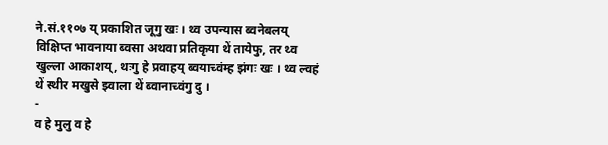ने.सं.११०७ य् प्रकाशित जूगु खः । थ्व उपन्यास ब्वनेबलय् विक्षिप्त भावनाया ब्वसा अथवा प्रतिकृया थें तायेफु, तर थ्व खुल्ला आकाशय्, थःगु हे प्रवाहय् ब्वयाच्वंम्ह झंगः खः । थ्व ल्वहं थें स्थीर मखुसे झ्वाला थें ब्वानाच्वंगु दु ।
-
व हे मुलु व हे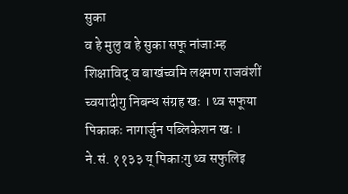सुका
व हे मुलु व हे सुका सफू नांजाःम्ह शिक्षाविद् व बाखंच्वमि लक्ष्मण राजवंशीं च्वयादीगु निबन्ध संग्रह खः । थ्व सफूया पिकाकः नागार्जुन पब्लिकेशन खः । ने.सं. ११३३ य् पिकाःगु थ्व सफुलिइ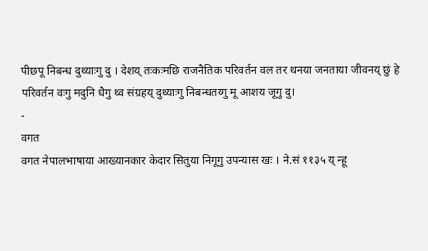पीछपू निबन्ध दुथ्याःगु दु । देशय् तःकःमछि राजनैतिक परिवर्तन वल तर थनया जनताया जीवनय् छुं हे परिवर्तन वःगु मदुनि धैगु थ्व संग्रहय् दुथ्याःगु निबन्धतय्गु मू आशय जूगु दु।
-
वगत
वगत नेपालभाषाया आख्यानकार केदार सितुया निगूगु उपन्यास खः । ने.सं ११३५ य् न्हू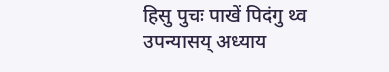हिसु पुचः पाखें पिदंगु थ्व उपन्यासय् अध्याय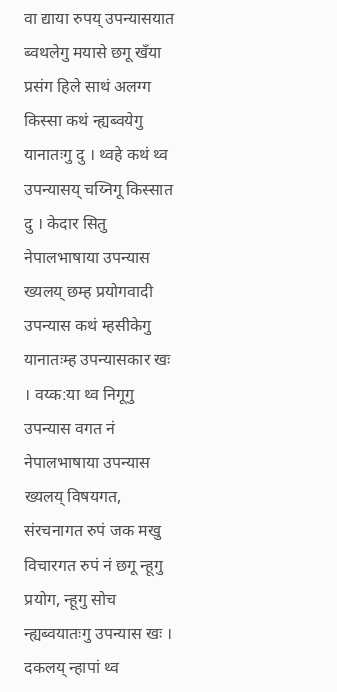वा द्याया रुपय् उपन्यासयात ब्वथलेगु मयासे छगू खँया प्रसंग हिले साथं अलग्ग किस्सा कथं न्ह्यब्वयेगु यानातःगु दु । थ्वहे कथं थ्व उपन्यासय् चय्निगू किस्सात दु । केदार सितु नेपालभाषाया उपन्यास ख्यलय् छम्ह प्रयोगवादी उपन्यास कथं म्हसीकेगु यानातःम्ह उपन्यासकार खः । वय्क:या थ्व निगूगु उपन्यास वगत नं नेपालभाषाया उपन्यास ख्यलय् विषयगत, संरचनागत रुपं जक मखु विचारगत रुपं नं छगू न्हूगु प्रयोग, न्हूगु सोच न्ह्यब्वयातःगु उपन्यास खः ।
दकलय् न्हापां थ्व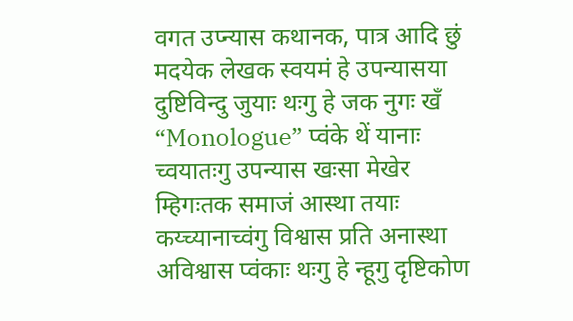वगत उप्न्यास कथानक, पात्र आदि छुं मदयेक लेखक स्वयमं हे उपन्यासया दुष्टिविन्दु जुयाः थःगु हे जक नुगः खँ “Monologue” प्वंके थें यानाः च्वयातःगु उपन्यास खःसा मेखेर म्हिगःतक समाजं आस्था तयाः कय्च्यानाच्वंगु विश्वास प्रति अनास्था अविश्वास प्वंकाः थःगु हे न्हूगु दृष्टिकोण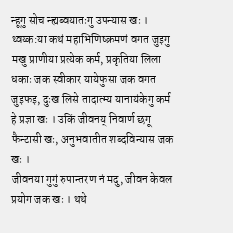न्हूगु सोच न्ह्यब्वयातःगु उपन्यास खः । थ्वय्क:या कथं महाभिणिष्क्रमणं वगत जुइगु मखु प्राणीया प्रत्येक कर्म, प्रकृतिया लिला धकाः जक स्वीकार यायेफुसा जक वगत जुइफइ, दुःख लिसे तादात्म्य यानायंकेगु कर्म हे प्रज्ञा खः । उकिं जीवनय् निवार्ण छगू फैन्टासी खः, अनुभवातीत शब्दविन्यास जक खः ।
जीवनया गुगुं रुपान्तरण नं मदु, जीवन केवल प्रयोग जक खः । थथे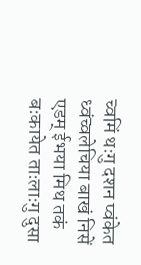च्वमिं थःगु दशन प्वंकेत ध्वंच्वलेचिया बाखं निसें एडम् ईभया मिथ तकं बःकायेत ताःलाःगु दुसा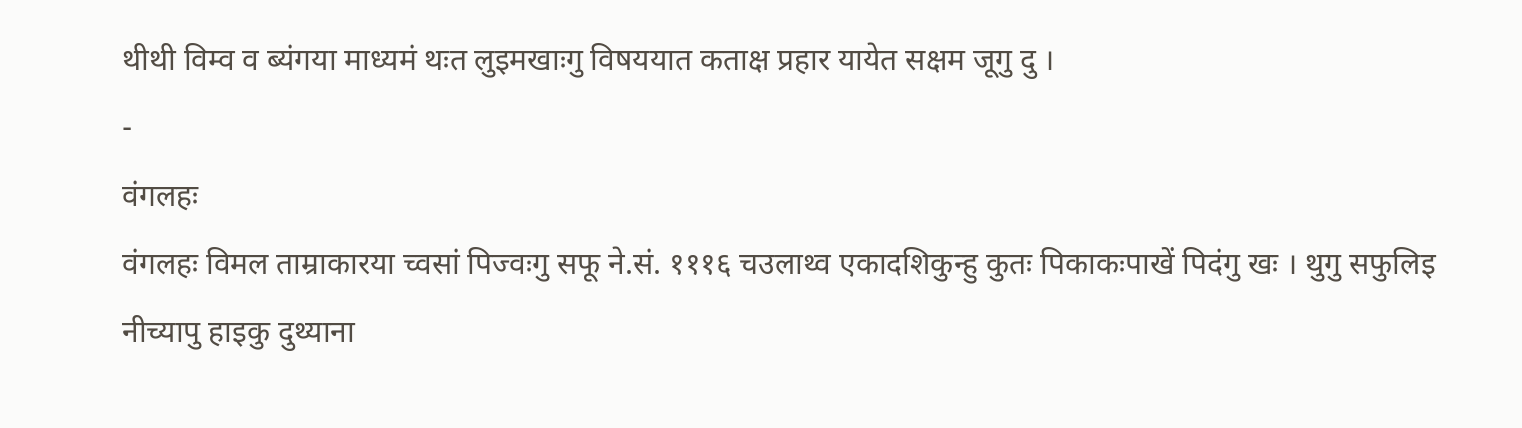थीथी विम्व व ब्यंगया माध्यमं थःत लुइमखाःगु विषययात कताक्ष प्रहार यायेत सक्षम जूगु दु ।
-
वंगलहः
वंगलहः विमल ताम्राकारया च्वसां पिज्वःगु सफू ने.सं. १११६ चउलाथ्व एकादशिकुन्हु कुतः पिकाकःपाखें पिदंगु खः । थुगु सफुलिइ नीच्यापु हाइकु दुथ्याना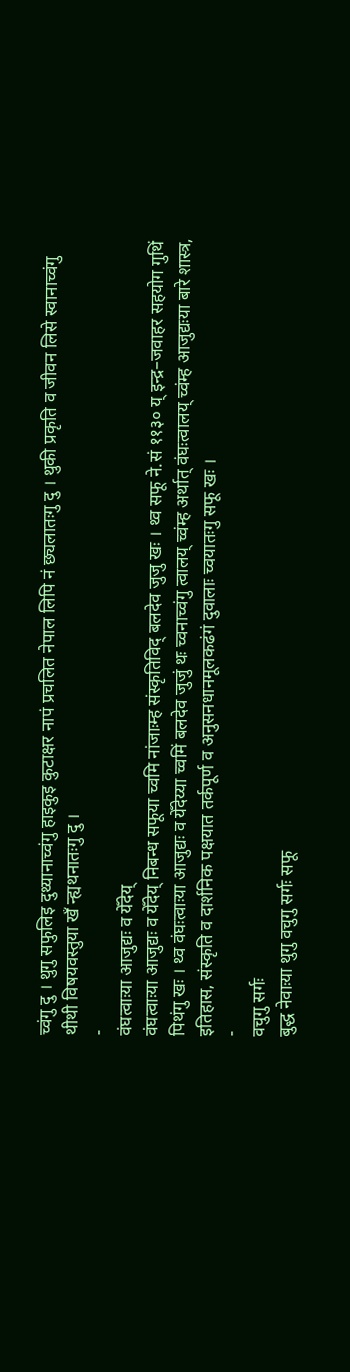च्वंगु दु । थुगु सफुलिइ दुथ्यानाच्वंगु हाइकुइ कुटाक्षर नापं प्रचलित नेपाल लिपि नं छ्यलातःगु दु । थुकी प्रकृति व जीवन लिसे स्वानाच्वंगु थीथी विषयवस्तुया खँ न्ह्यथनातःगु दु ।
-
वंघत्वाःया आजुद्यः व येँदेय्
वंघत्वाःया आजुद्यः व येँदेय् निबन्ध सफूया च्वमि नांजाःम्ह संस्कृतिविद् बलदेव जुजु खः । थ्व सफू ने.सं ११३० य् इन्द्र–जवाहर सहयोग गुथिं पिथंगु खः । थ्व वंघःत्वाःया आजुद्यः व येँदेय्या च्वमिं बलदेव जुजुं थः च्वनाच्वंगु त्वालय् च्वंम्ह अर्थात् वंघःत्वालय् च्वंम्ह आजुद्यःया बारे शास्त्र, इतिहास, संस्कृति व दार्शनिक पक्षयात तर्कपूर्ण व अनुसनधानमूलकढंगं दुवालाः च्वयातःगु सफू खः ।
-
वचुगु सर्गः
बुद्ध नेवाःया थुगु वचुगु सर्गः सफू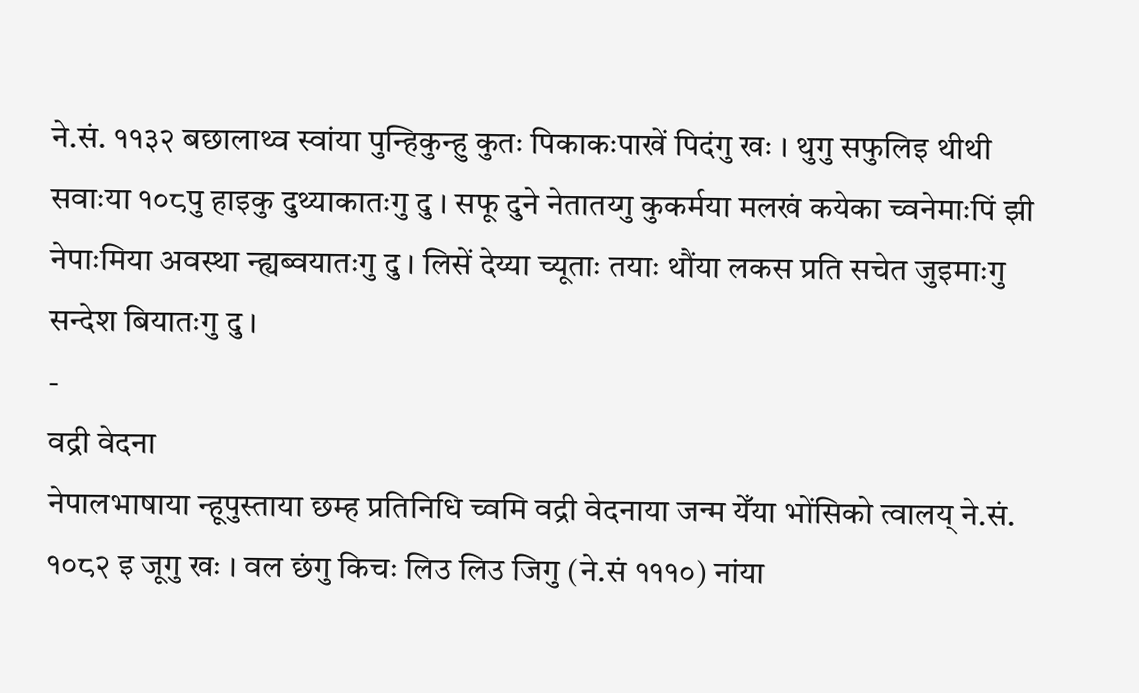ने.सं. ११३२ बछालाथ्व स्वांया पुन्हिकुन्हु कुतः पिकाकःपाखें पिदंगु खः । थुगु सफुलिइ थीथी सवाःया १०८पु हाइकु दुथ्याकातःगु दु । सफू दुने नेतातय्गु कुकर्मया मलखं कयेका च्वनेमाःपिं झी नेपाःमिया अवस्था न्ह्यब्वयातःगु दु । लिसें देय्या च्यूताः तयाः थौंया लकस प्रति सचेत जुइमाःगु सन्देश बियातःगु दु ।
-
वद्री वेदना
नेपालभाषाया न्हूपुस्ताया छम्ह प्रतिनिधि च्वमि वद्री वेदनाया जन्म येँया भोंसिको त्वालय् ने.सं. १०८२ इ जूगु खः । वल छंगु किचः लिउ लिउ जिगु (ने.सं १११०) नांया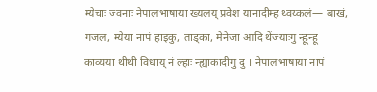म्येचाः ज्वनाः नेपालभाषाया ख्यलय् प्रवेश यानादीम्ह थ्वय्कलं— बाखं, गजल, म्येया नापं हाइकु, ताड्का, मेनेजा आदि थेंज्याःगु न्हून्हू काव्यया थीथी विधाय् नं ल्हाः न्ह्याकादीगु दु । नेपालभाषाया नापं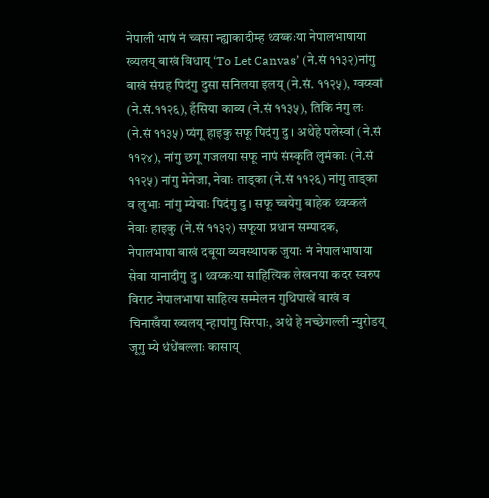नेपाली भाषं नं च्वसा न्ह्याकादीम्ह थ्वय्कःया नेपालभाषाया ख्यलय् बाखं विधाय् ‘To Let Canvas’ (ने.सं ११३२)नांगु बाखं संग्रह पिदंगु दुसा सनिलया इलय् (ने.सं. ११२५), ग्वय्स्वां (ने.सं.११२६), हँसिया काब्य (ने.सं ११३५), तिकि नंगु लः (ने.सं ११३५) प्यंगू हाइकु सफू पिदंगु दु । अथेहे पलेस्वां (ने.सं ११२४), नांगु छगू गजलया सफू नापं संस्कृति लुमंकाः (ने.सं ११२५) नांगु मेनेजा, नेवाः ताड्का (ने.सं ११२६) नांगु ताड्का व लुभाः नांगु म्येचाः पिदंगु दु । सफू च्वयेगु बाहेक थ्वय्कलं नेवाः हाइकु (ने.सं ११३२) सफूया प्रधान सम्पादक, नेपालभाषा बाखं दबूया व्यवस्थापक जुयाः नं नेपालभाषाया सेवा यानादीगु दु । थ्वय्कःया साहित्यिक लेखनया कदर स्वरुप विराट नेपालभाषा साहित्य सम्मेलन गुथिपाखें बाखं व चिनाखँया ख्यलय् न्हापांगु सिरपाः, अथे हे नच्छेगल्ली न्युरोडय् जूगु म्ये धंधेंबल्लाः कासाय्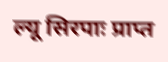ल्यू सिरपाः प्राप्त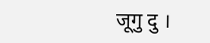जूगु दु ।